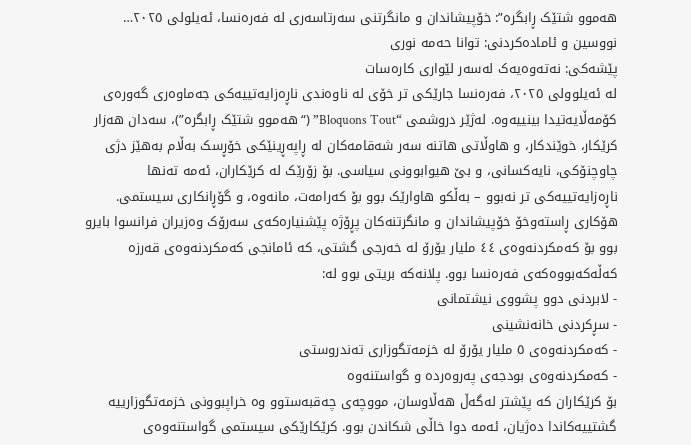هەموو شتێک ڕابگرە”: خۆپیشاندان و مانگرتنی سەرتاسەری لە فەرەنسا، ئەیلولی ٢٠٢٥… نووسین و ئامادەکردنی: توانا حەمە نوری
پێشەکی: نەتەوەیەک لەسەر لێواری کارەسات
لە ئەیلوولی ٢٠٢٥، فەرەنسا جارێکی تر خۆی لە ناوەندی ناڕەزایەتییەکی جەماوەری گەورەی کۆمەڵایەتیدا بینییەوە. لەژێر دروشمی “Bloquons Tout” (“هەموو شتێک ڕابگرە”)، سەدان هەزار کرێکار، خوێندکار، و هاوڵاتی هاتنە سەر شەقامەکان لە ڕاپەڕینێکی خۆڕسک بەڵام بەهێز دژی چاوچنۆکی، نایەکسانی، و بێ هیوابوونی سیاسی. بۆ زۆرێک لە کرێکاران، ئەمە تەنها ناڕەزایەتییەکی تر نەبوو – بەڵکو هاوارێک بوو بۆ کەرامەت، مانەوە، و گۆڕانکاری سیستمی.
هۆکاری ڕاستەوخۆ خۆپیشاندان و مانگرتنەکان پڕۆژە پێشنیارەکەی سەرۆک وەزیران فرانسوا بایرو بوو بۆ کەمکردنەوەی ٤٤ ملیار یۆرۆ لە خەرجی گشتی، کە ئامانجی کەمکردنەوەی قەرزە کەڵەکەبووەکەی فەرەنسا بوو. پلانەکە بریتی بوو لە:
- لابردنی دوو پشووی نیشتمانی
- سڕکردنی خانەنشینی
- کەمکردنەوەی ٥ ملیار یۆرۆ لە خزمەتگوزاری تەندروستی
- کەمکردنەوەی بودجەی پەروەردە و گواستنەوە
بۆ کرێکاران کە پێشتر لەگەڵ هەڵاوسان، مووچەی چەقبەستوو وە خراپبوونی خزمەتگوزارییە گشتییەکاندا دەژیان، ئەمە دوا خاڵی شکاندن بوو. کرێکارێکی سیستمی گواستنەوەی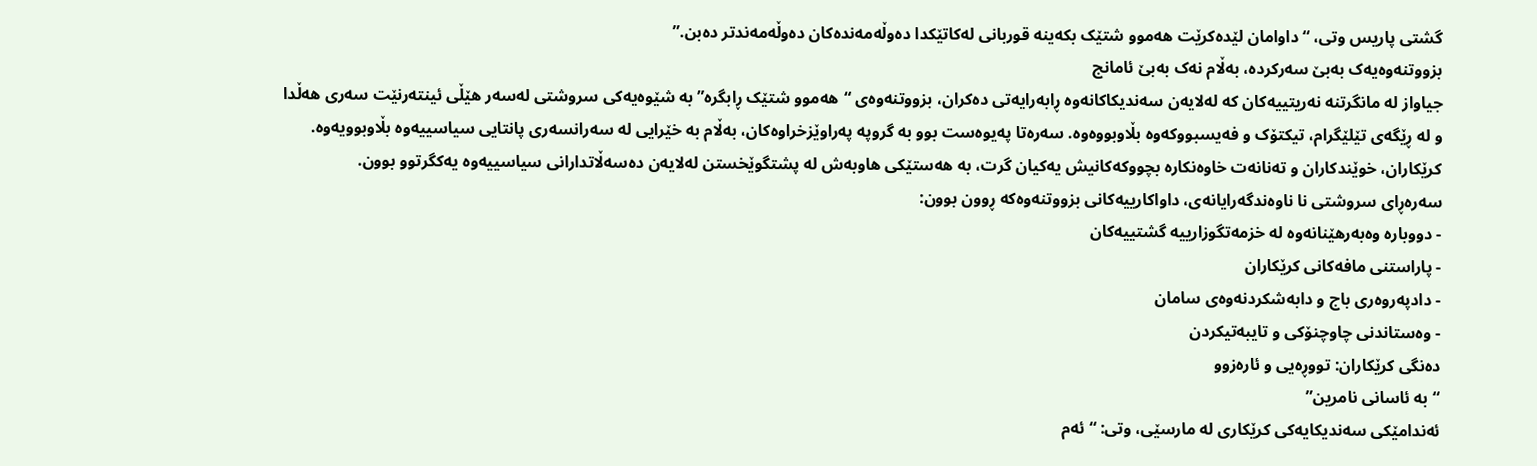گشتی پاریس وتی، “داوامان لێدەکرێت هەموو شتێک بکەینە قوربانی لەکاتێکدا دەوڵەمەندەکان دەوڵەمەندتر دەبن.”
بزووتنەوەیەک بەبێ سەرکردە، بەڵام نەک بەبێ ئامانج
جیاواز لە مانگرتنە نەریتییەکان کە لەلایەن سەندیکاکانەوە ڕابەرایەتی دەکران، بزووتنەوەی “هەموو شتێک ڕابگرە” بە شێوەیەکی سروشتی لەسەر هێڵی ئینتەرنێت سەری هەڵدا و لە ڕێگەی تێلێگرام، تیکتۆک و فەیسبووکەوە بڵاوبووەوە. سەرەتا پەیوەست بوو بە گروپە پەراوێزخراوەکان، بەڵام بە خێرایی لە سەرانسەری پانتایی سیاسییەوە بڵاوبوویەوە. کرێکاران، خوێندکاران و تەنانەت خاوەنکارە بچووکەکانیش یەکیان گرت، بە هەستێکی هاوبەش لە پشتگوێخستن لەلایەن دەسەڵاتدارانی سیاسییەوە یەکگرتوو بوون.
سەرەڕای سروشتی نا ناوەندگەرایانەی، داواکارییەکانی بزووتنەوەکە ڕوون بوون:
- دووبارە وەبەرهێنانەوە لە خزمەتگوزارییە گشتییەکان
- پاراستنی مافەکانی کرێکاران
- دادپەروەری باج و دابەشکردنەوەی سامان
- وەستاندنی چاوچنۆکی و تایبەتیکردن
دەنگی کرێکاران: تووڕەیی و ئارەزوو
“بە ئاسانی نامرین”
ئەندامێکی سەندیکایەکی کرێکاری لە مارسێی، وتی: “ئەم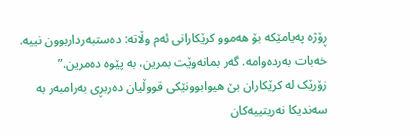ڕۆژە پەیامێکە بۆ هەموو کرێکارانی ئەم وڵاتە: دەستبەرداربوون نییە. خەبات بەردەوامە. گەر بمانەوێت بمرین، بە پێوە دەمرین.”
زۆرێک لە کرێکاران بێ هیوابوونێکی قووڵیان دەربڕی بەرامبەر بە سەندیکا نەریتییەکان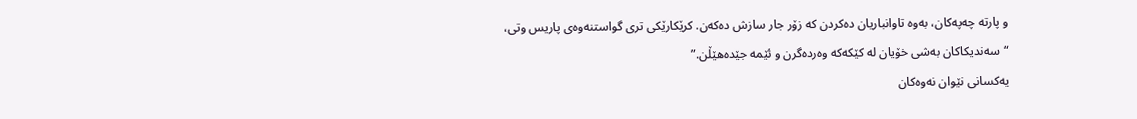و پارتە چەپەکان، بەوە تاوانباریان دەکردن کە زۆر جار سازش دەکەن. کرێکارێکی تری گواستنەوەی پاریس وتی، “سەندیکاکان بەشی خۆیان لە کێکەکە وەردەگرن و ئێمە جێدەهێڵن.”
یەکسانی نێوان نەوەکان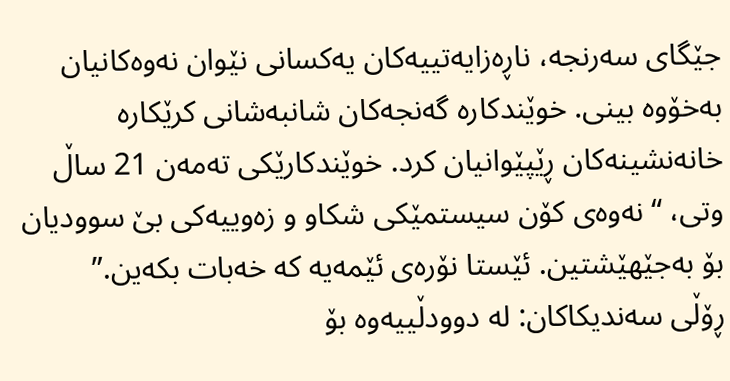جێگای سەرنجە، ناڕەزایەتییەکان یەکسانی نێوان نەوەکانیان بەخۆوە بینی. خوێندکارە گەنجەکان شانبەشانی کرێکارە خانەنشینەکان ڕێپێوانیان کرد. خوێندکارێکی تەمەن 21 ساڵ وتی، “نەوەی کۆن سیستمێکی شکاو و زەوییەکی بێ سوودیان بۆ بەجێهێشتین. ئێستا نۆرەی ئێمەیە کە خەبات بکەین.”
ڕۆڵی سەندیکاکان: لە دوودڵییەوە بۆ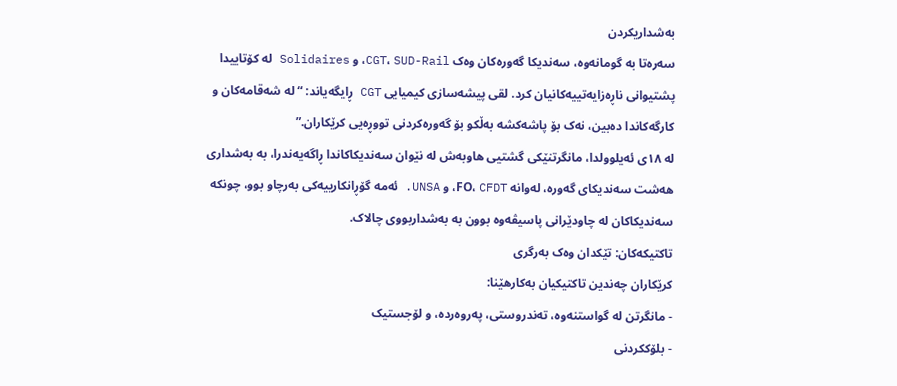بەشداریکردن
سەرەتا بە گومانەوە، سەندیکا گەورەکان وەک CGT، SUD-Rail، و Solidaires لە کۆتاییدا پشتیوانی ناڕەزایەتییەکانیان کرد. لقی پیشەسازی کیمیایی CGT ڕایگەیاند: “لە شەقامەکان و کارگەکاندا دەبین، نەک بۆ پاشەکشە بەڵکو بۆ گەورەکردنی تووڕەیی کرێکاران.”
لە ١٨ی ئەیلوولدا، مانگرتنێکی گشتیی هاوبەش لە نێوان سەندیکاکاندا ڕاگەیەندرا، بە بەشداری هەشت سەندیکای گەورە، لەوانە FO، CFDT، و UNSA. ئەمە گۆڕانکارییەکی بەرچاو بوو، چونکە سەندیکاکان لە چاودێرانی پاسیڤەوە بوون بە بەشداربووی چالاک.
تاکتیکەکان: تێکدان وەک بەرگری
کرێکاران چەندین تاکتیکیان بەکارهێنا:
- مانگرتن لە گواستنەوە، تەندروستی، پەروەردە، و لۆجستیک
- بلۆککردنی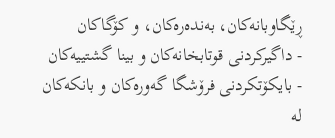ڕێگاوبانەکان، بەندەرەکان، و کۆگاکان
- داگیرکردنی قوتابخانەکان و بینا گشتییەکان
- بایکۆتکردنی فرۆشگا گەورەکان و بانکەکان
لە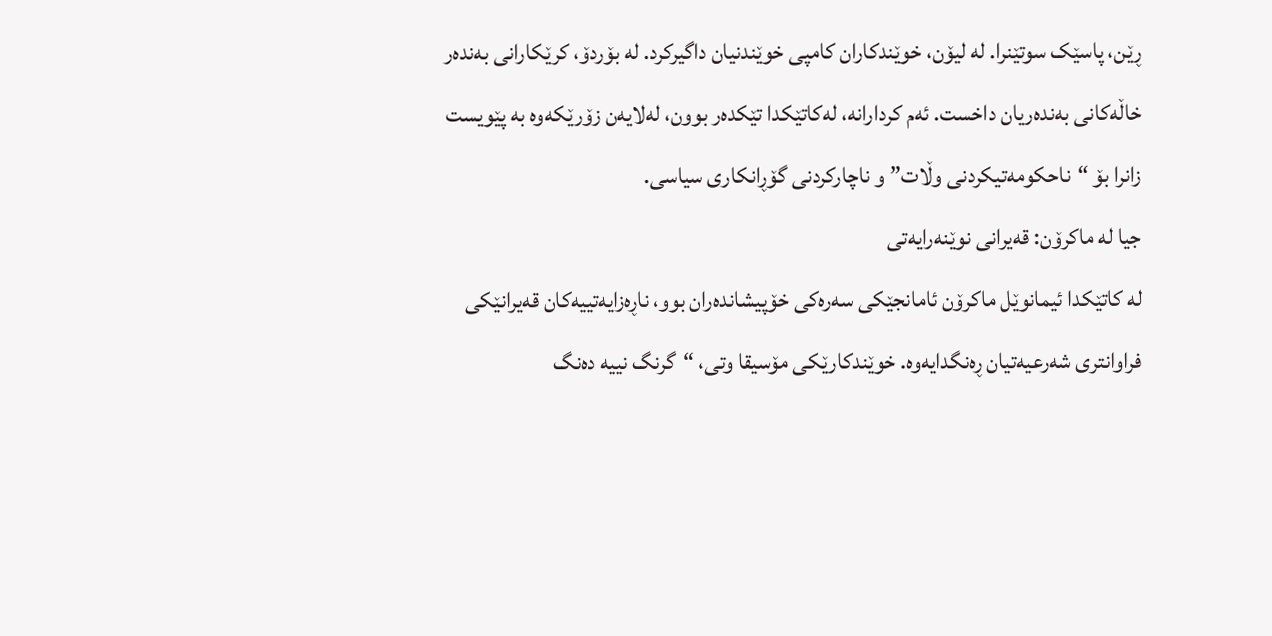ڕێن، پاسێک سوتێنرا. لە لیۆن، خوێندکاران کامپی خوێندنیان داگیرکرد. لە بۆردۆ، کرێکارانی بەندەر خاڵەکانی بەندەریان داخست. ئەم کردارانە، لەکاتێکدا تێکدەر بوون، لەلایەن زۆرێکەوە بە پێویست زانرا بۆ “ناحکومەتیکردنی وڵات” و ناچارکردنی گۆڕانکاری سیاسی.
جیا لە ماکرۆن: قەیرانی نوێنەرایەتی
لە کاتێکدا ئیمانوێل ماکرۆن ئامانجێکی سەرەکی خۆپیشاندەران بوو، ناڕەزایەتییەکان قەیرانێکی فراوانتری شەرعیەتیان ڕەنگدایەوە. خوێندکارێکی مۆسیقا وتی، “گرنگ نییە دەنگ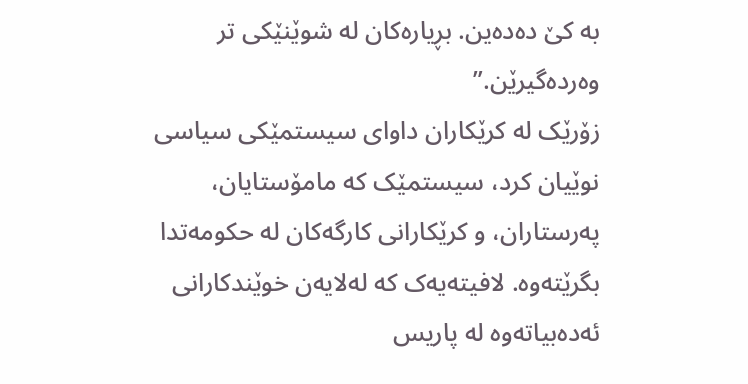بە کێ دەدەین. بڕیارەکان لە شوێنێکی تر وەردەگیرێن.”
زۆرێک لە کرێکاران داوای سیستمێکی سیاسی نوێیان کرد، سیستمێک کە مامۆستایان، پەرستاران، و کرێکارانی کارگەکان لە حکومەتدا بگرێتەوە. لافیتەیەک کە لەلایەن خوێندکارانی ئەدەبیاتەوە لە پاریس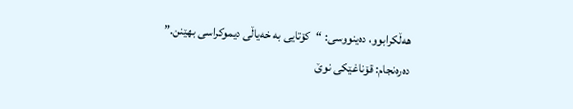هەڵکرابوو، دەینووسی: “کۆتایی بە خەیاڵی دیموکراسی بهێنن.”
دەرەنجام: قۆناغێکی نوێ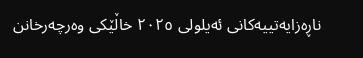ناڕەزایەتییەکانی ئەیلولی ٢٠٢٥ خاڵێکی وەرچەرخانن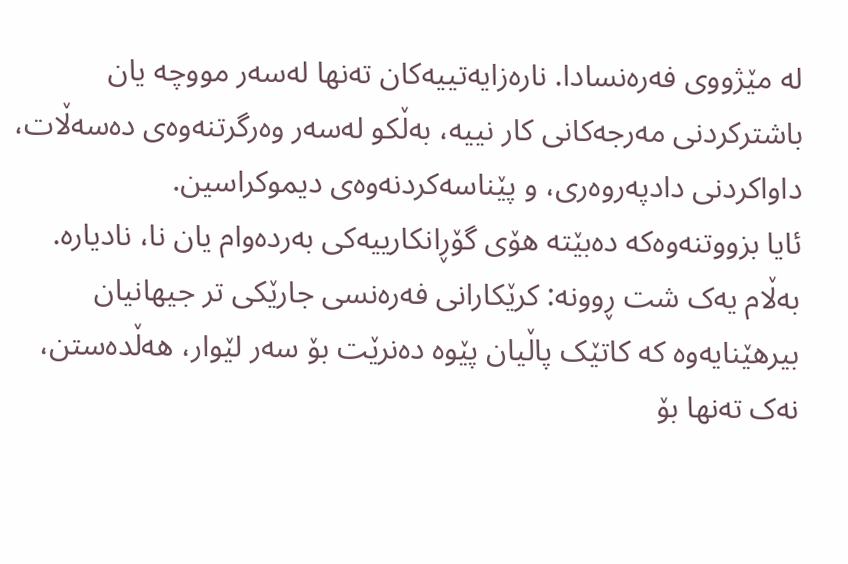لە مێژووی فەرەنسادا. نارەزایەتییەکان تەنها لەسەر مووچە یان باشترکردنی مەرجەکانی کار نییە، بەڵکو لەسەر وەرگرتنەوەی دەسەڵات، داواکردنی دادپەروەری، و پێناسەکردنەوەی دیموکراسین.
ئایا بزووتنەوەکە دەبێتە هۆی گۆڕانکارییەکی بەردەوام یان نا، نادیارە. بەڵام یەک شت ڕوونە: کرێکارانی فەرەنسی جارێکی تر جیهانیان بیرهێنایەوە کە کاتێک پاڵیان پێوە دەنرێت بۆ سەر لێوار، هەڵدەستن، نەک تەنها بۆ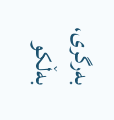بەرگری، بەڵکو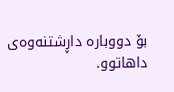بۆ دووبارە داڕشتنەوەی داهاتوو.